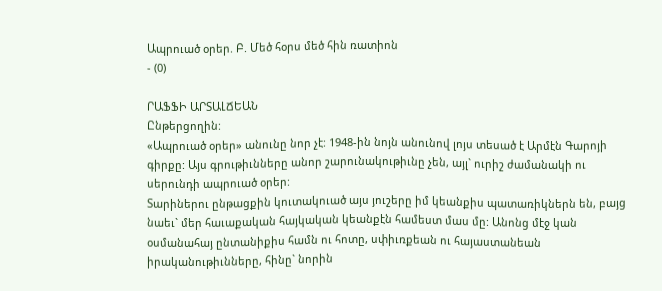Ապրուած օրեր. Բ. Մեծ հօրս մեծ հին ռատիոն
- (0)

ՐԱՖՖԻ ԱՐՏԱԼՃԵԱՆ
Ընթերցողին:
«Ապրուած օրեր» անունը նոր չէ: 1948-ին նոյն անունով լոյս տեսած է Արմէն Գարոյի գիրքը: Այս գրութիւնները անոր շարունակութիւնը չեն, այլ` ուրիշ ժամանակի ու սերունդի ապրուած օրեր:
Տարիներու ընթացքին կուտակուած այս յուշերը իմ կեանքիս պատառիկներն են, բայց նաեւ` մեր հաւաքական հայկական կեանքէն համեստ մաս մը: Անոնց մէջ կան օսմանահայ ընտանիքիս համն ու հոտը, սփիւռքեան ու հայաստանեան իրականութիւնները, հինը` նորին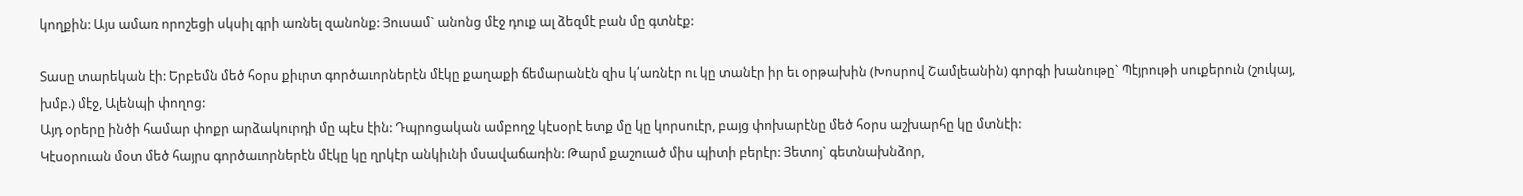կողքին: Այս ամառ որոշեցի սկսիլ գրի առնել զանոնք: Յուսամ` անոնց մէջ դուք ալ ձեզմէ բան մը գտնէք:

Տասը տարեկան էի: Երբեմն մեծ հօրս քիւրտ գործաւորներէն մէկը քաղաքի ճեմարանէն զիս կ՛առնէր ու կը տանէր իր եւ օրթախին (Խոսրով Շամլեանին) գորգի խանութը` Պէյրութի սուքերուն (շուկայ, խմբ.) մէջ, Ալենպի փողոց:
Այդ օրերը ինծի համար փոքր արձակուրդի մը պէս էին: Դպրոցական ամբողջ կէսօրէ ետք մը կը կորսուէր, բայց փոխարէնը մեծ հօրս աշխարհը կը մտնէի:
Կէսօրուան մօտ մեծ հայրս գործաւորներէն մէկը կը ղրկէր անկիւնի մսավաճառին: Թարմ քաշուած միս պիտի բերէր: Յետոյ` գետնախնձոր,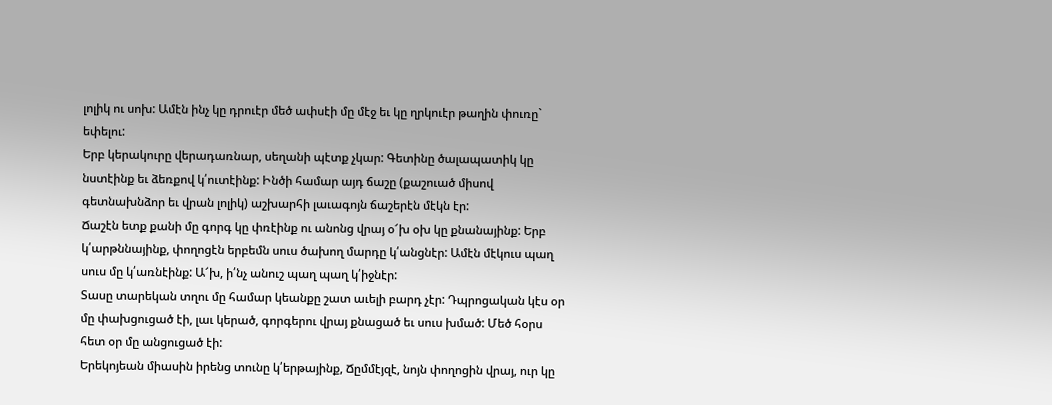լոլիկ ու սոխ: Ամէն ինչ կը դրուէր մեծ ափսէի մը մէջ եւ կը ղրկուէր թաղին փուռը` եփելու:
Երբ կերակուրը վերադառնար, սեղանի պէտք չկար: Գետինը ծալապատիկ կը նստէինք եւ ձեռքով կ՛ուտէինք: Ինծի համար այդ ճաշը (քաշուած միսով գետնախնձոր եւ վրան լոլիկ) աշխարհի լաւագոյն ճաշերէն մէկն էր:
Ճաշէն ետք քանի մը գորգ կը փռէինք ու անոնց վրայ օ՜խ օխ կը քնանայինք: Երբ կ՛արթննայինք, փողոցէն երբեմն սուս ծախող մարդը կ՛անցնէր: Ամէն մէկուս պաղ սուս մը կ՛առնէինք: Ա՜խ, ի՛նչ անուշ պաղ պաղ կ՛իջնէր:
Տասը տարեկան տղու մը համար կեանքը շատ աւելի բարդ չէր: Դպրոցական կէս օր մը փախցուցած էի, լաւ կերած, գորգերու վրայ քնացած եւ սուս խմած: Մեծ հօրս հետ օր մը անցուցած էի:
Երեկոյեան միասին իրենց տունը կ՛երթայինք, Ճըմմէյզէ, նոյն փողոցին վրայ, ուր կը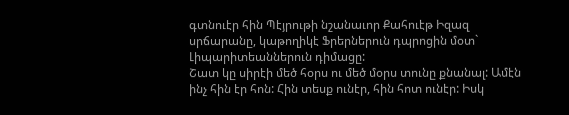գտնուէր հին Պէյրութի նշանաւոր Քահուէթ Իզազ սրճարանը, կաթողիկէ Ֆրերներուն դպրոցին մօտ` Լիպարիտեաններուն դիմացը:
Շատ կը սիրէի մեծ հօրս ու մեծ մօրս տունը քնանալ: Ամէն ինչ հին էր հոն: Հին տեսք ունէր, հին հոտ ունէր: Իսկ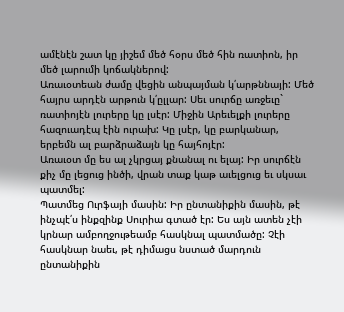ամէնէն շատ կը յիշեմ մեծ հօրս մեծ հին ռատիոն, իր մեծ լարումի կոճակներով:
Առաւօտեան ժամը վեցին անպայման կ՛արթննայի: Մեծ հայրս արդէն արթուն կ՛ըլլար: Սեւ սուրճը առջեւը` ռատիոյէն լուրերը կը լսէր: Միջին Արեւելքի լուրերը հազուադէպ էին ուրախ: Կը լսէր, կը բարկանար, երբեմն ալ բարձրաձայն կը հայհոյէր:
Առաւօտ մը ես ալ չկրցայ քնանալ ու ելայ: Իր սուրճէն քիչ մը լեցուց ինծի, վրան տաք կաթ աւելցուց եւ սկսաւ պատմել:
Պատմեց Ուրֆայի մասին: Իր ընտանիքին մասին, թէ ինչպէ՛ս ինքզինք Սուրիա գտած էր: Ես այն ատեն չէի կրնար ամբողջութեամբ հասկնալ պատմածը: Չէի հասկնար նաեւ, թէ դիմացս նստած մարդուն ընտանիքին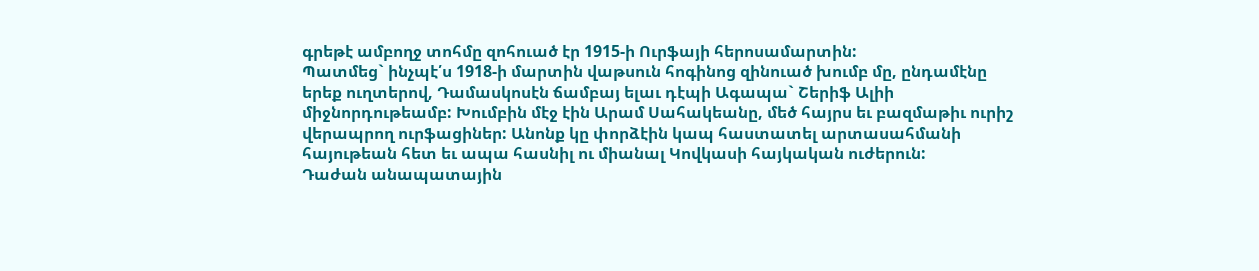գրեթէ ամբողջ տոհմը զոհուած էր 1915-ի Ուրֆայի հերոսամարտին:
Պատմեց` ինչպէ՛ս 1918-ի մարտին վաթսուն հոգինոց զինուած խումբ մը, ընդամէնը երեք ուղտերով, Դամասկոսէն ճամբայ ելաւ դէպի Ագապա` Շերիֆ Ալիի միջնորդութեամբ: Խումբին մէջ էին Արամ Սահակեանը, մեծ հայրս եւ բազմաթիւ ուրիշ վերապրող ուրֆացիներ: Անոնք կը փորձէին կապ հաստատել արտասահմանի հայութեան հետ եւ ապա հասնիլ ու միանալ Կովկասի հայկական ուժերուն:
Դաժան անապատային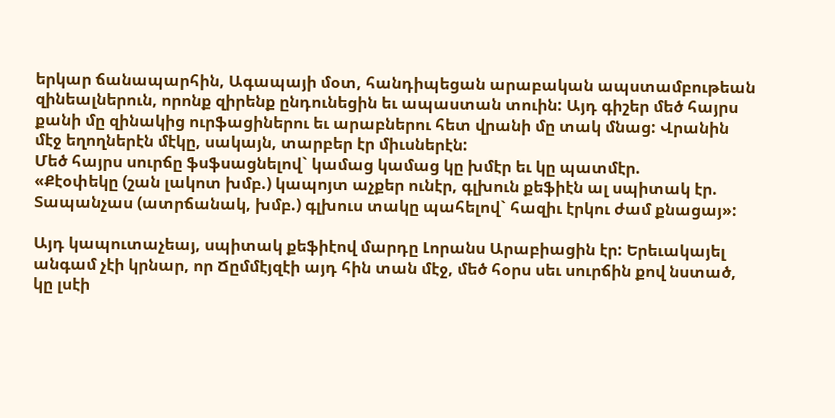երկար ճանապարհին, Ագապայի մօտ, հանդիպեցան արաբական ապստամբութեան զինեալներուն, որոնք զիրենք ընդունեցին եւ ապաստան տուին: Այդ գիշեր մեծ հայրս քանի մը զինակից ուրֆացիներու եւ արաբներու հետ վրանի մը տակ մնաց: Վրանին մէջ եղողներէն մէկը, սակայն, տարբեր էր միւսներէն:
Մեծ հայրս սուրճը ֆսֆսացնելով` կամաց կամաց կը խմէր եւ կը պատմէր.
«Քէօփեկը (շան լակոտ խմբ.) կապոյտ աչքեր ունէր, գլխուն քեֆիէն ալ սպիտակ էր. Տապանչաս (ատրճանակ, խմբ.) գլխուս տակը պահելով` հազիւ էրկու ժամ քնացայ»:

Այդ կապուտաչեայ, սպիտակ քեֆիէով մարդը Լորանս Արաբիացին էր: Երեւակայել անգամ չէի կրնար, որ Ճըմմէյզէի այդ հին տան մէջ, մեծ հօրս սեւ սուրճին քով նստած, կը լսէի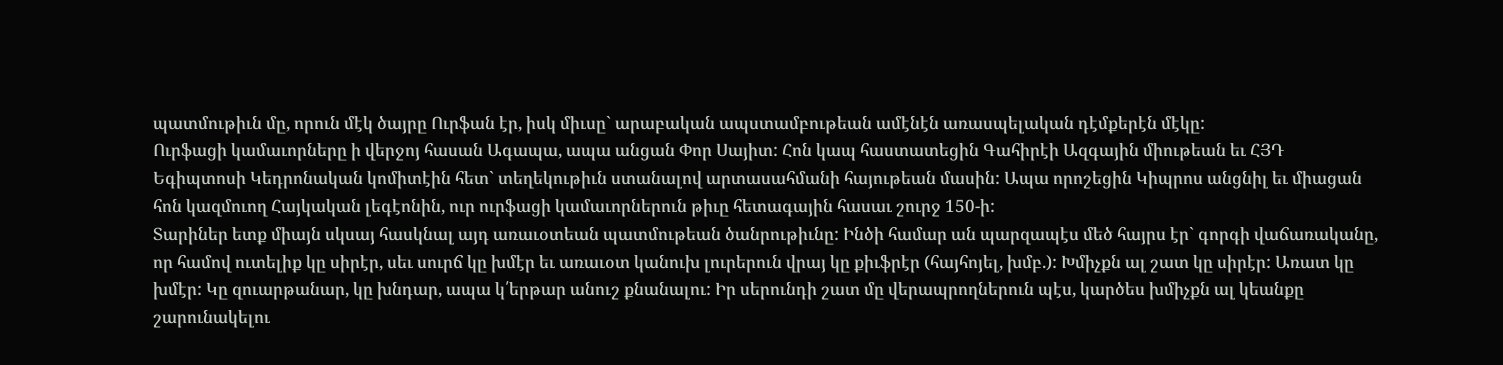պատմութիւն մը, որուն մէկ ծայրը Ուրֆան էր, իսկ միւսը` արաբական ապստամբութեան ամէնէն առասպելական դէմքերէն մէկը:
Ուրֆացի կամաւորները ի վերջոյ հասան Ագապա, ապա անցան Փոր Սայիտ: Հոն կապ հաստատեցին Գահիրէի Ազգային միութեան եւ ՀՅԴ Եգիպտոսի Կեդրոնական կոմիտէին հետ` տեղեկութիւն ստանալով արտասահմանի հայութեան մասին: Ապա որոշեցին Կիպրոս անցնիլ եւ միացան հոն կազմուող Հայկական լեգէոնին, ուր ուրֆացի կամաւորներուն թիւը հետագային հասաւ շուրջ 150-ի:
Տարիներ ետք միայն սկսայ հասկնալ այդ առաւօտեան պատմութեան ծանրութիւնը: Ինծի համար ան պարզապէս մեծ հայրս էր` գորգի վաճառականը, որ համով ուտելիք կը սիրէր, սեւ սուրճ կը խմէր եւ առաւօտ կանուխ լուրերուն վրայ կը քիւֆրէր (հայհոյել, խմբ.): Խմիչքն ալ շատ կը սիրէր: Առատ կը խմէր: Կը զուարթանար, կը խնդար, ապա կ՛երթար անուշ քնանալու: Իր սերունդի շատ մը վերապրողներուն պէս, կարծես խմիչքն ալ կեանքը շարունակելու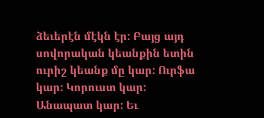ձեւերէն մէկն էր: Բայց այդ սովորական կեանքին ետին ուրիշ կեանք մը կար: Ուրֆա կար: Կորուստ կար: Անապատ կար: Եւ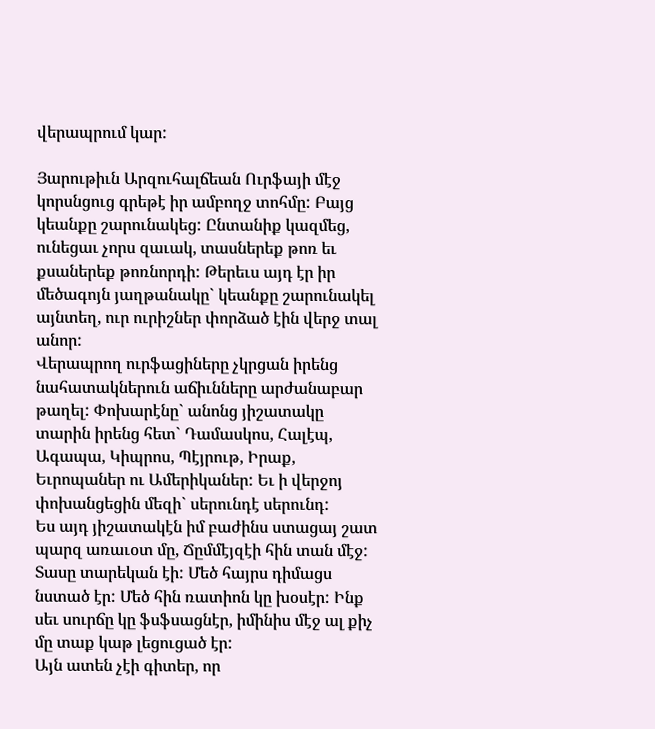վերապրում կար:

Յարութիւն Արզուհալճեան Ուրֆայի մէջ կորսնցուց գրեթէ իր ամբողջ տոհմը: Բայց կեանքը շարունակեց: Ընտանիք կազմեց, ունեցաւ չորս զաւակ, տասներեք թոռ եւ քսաներեք թոռնորդի: Թերեւս այդ էր իր մեծագոյն յաղթանակը` կեանքը շարունակել այնտեղ, ուր ուրիշներ փորձած էին վերջ տալ անոր:
Վերապրող ուրֆացիները չկրցան իրենց նահատակներուն աճիւնները արժանաբար թաղել: Փոխարէնը` անոնց յիշատակը տարին իրենց հետ` Դամասկոս, Հալէպ, Ագապա, Կիպրոս, Պէյրութ, Իրաք, Եւրոպաներ ու Ամերիկաներ: Եւ ի վերջոյ փոխանցեցին մեզի` սերունդէ սերունդ:
Ես այդ յիշատակէն իմ բաժինս ստացայ շատ պարզ առաւօտ մը, Ճըմմէյզէի հին տան մէջ: Տասը տարեկան էի: Մեծ հայրս դիմացս նստած էր: Մեծ հին ռատիոն կը խօսէր: Ինք սեւ սուրճը կը ֆսֆսացնէր, իմինիս մէջ ալ քիչ մը տաք կաթ լեցուցած էր:
Այն ատեն չէի գիտեր, որ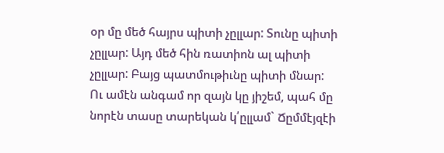օր մը մեծ հայրս պիտի չըլլար: Տունը պիտի չըլլար: Այդ մեծ հին ռատիոն ալ պիտի չըլլար: Բայց պատմութիւնը պիտի մնար:
Ու ամէն անգամ որ զայն կը յիշեմ, պահ մը նորէն տասը տարեկան կ՛ըլլամ` Ճըմմէյզէի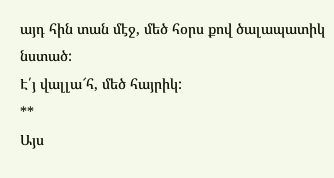այդ հին տան մէջ, մեծ հօրս քով ծալապատիկ նստած:
Է՛յ վալլա՜հ, մեծ հայրիկ:
**
Այս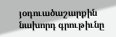յօդուածաշարքին նախորդ գրութիւնը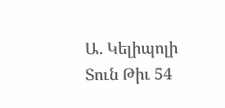Ա. Կելիպոլի Տուն Թիւ 54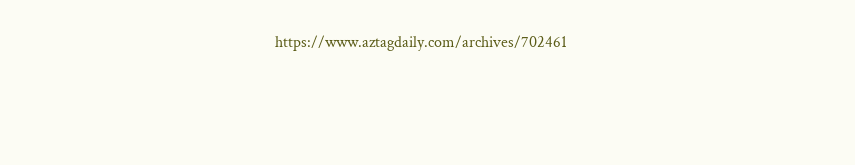https://www.aztagdaily.com/archives/702461